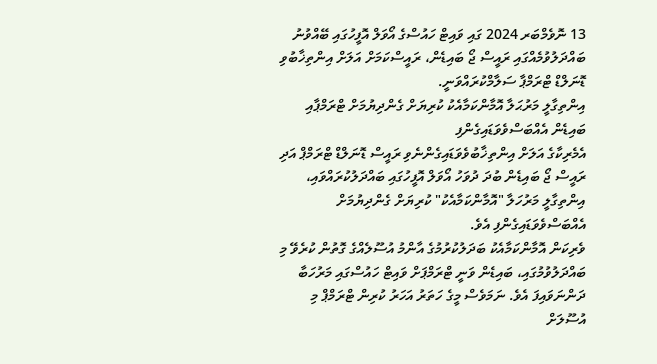13 ނޮވެމްބަރ 2024 ގައި ވައިޓް ހައުސްގެ އޯވަލް އޮފީހުގައި ބޭއްވުނު ބައްދަލުވުމެއްގައި ރައީސް ޖޯ ބައިޑެން، ރައީސްކަމަށް އަލަށް އިންތިޚާބުވި ޑޮނަލްޑް ޓްރަމްޕާ ސަލާމްކުރައްވަނީ.
އިންތިގާލީ މަރުޙަލާ އޮމާންކަމާއެކު ކުރިޔަށް ގެންދިޔުމަށް ޓްރަމްޕާއި ބައިޑެން އެއްބަސްވެވަޑައިގެންފި
އެމެރިކާގެ އަލަށް އިންތިޚާބުވެވަޑައިގެންނެވި ރައީސް ޑޮނަލްޑް ޓްރަމްޕް އަދި ރައީސް ޖޯ ބައިޑެން ބުދަ ދުވަހު އޯވަލް އޮފީހުގައި ބައްދަލުކުރައްވައި، އިންތިގާލީ މަރުހަލާ "އޮމާންކަމާއެކު" ކުރިޔަށް ގެންދިޔުމަށް އެއްބަސްވެވަޑައިގެންފި އެވެ.
ވެރިކަން އޮމާންކަމާއެކު ބަދަލުކުރުމުގެ އާންމު އުސޫލެއްގެ ގޮތުން ކުރެވޭ މި ބައްދަލުވުމުގައި، ބައިޑެން ވަނީ ޓްރަމްޕަށް ވައިޓް ހައުސްގައި މަރުހަބާ ދަންނަވައިފަ އެވެ. ނަމަވެސް މީގެ ހަތަރު އަހަރު ކުރިން ޓްރަމްޕް މި އުސޫލަށް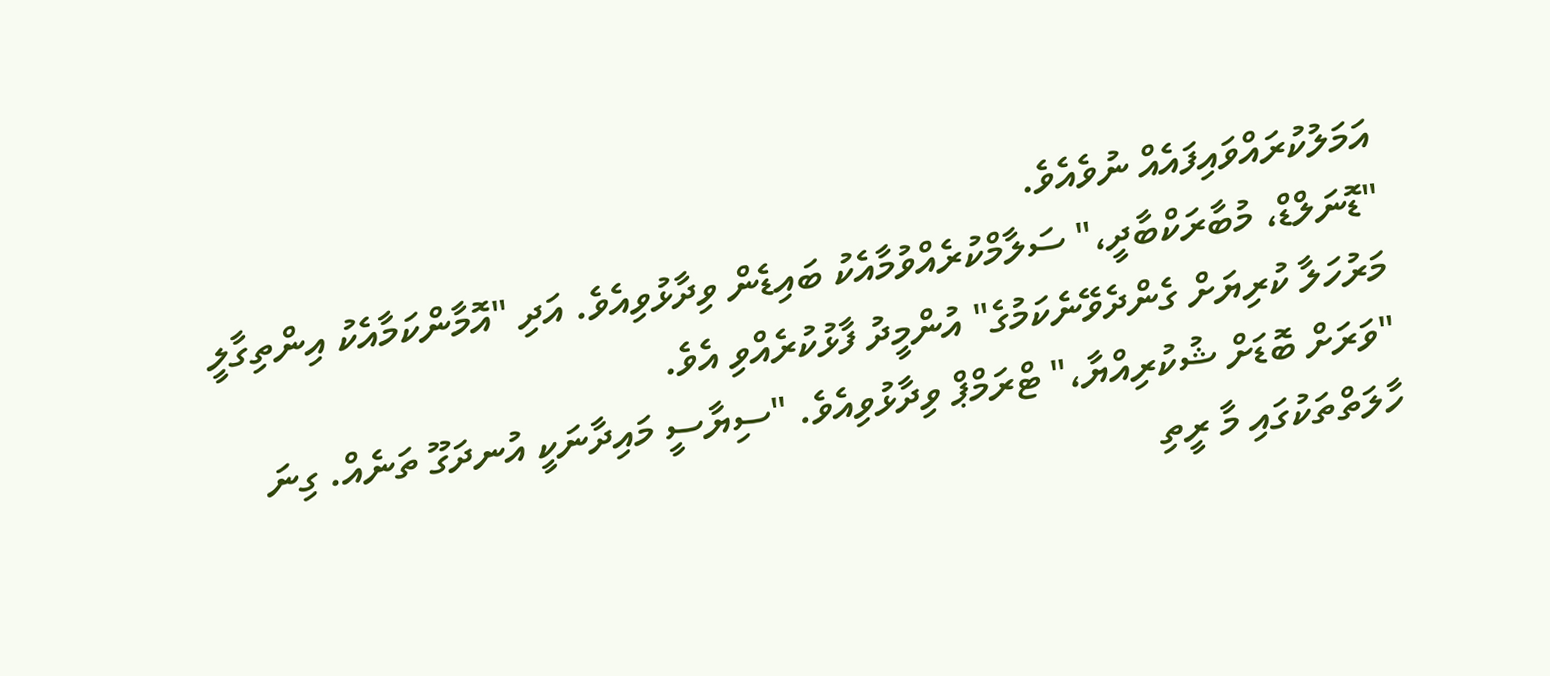އަމަލުކުރައްވައިފައެއް ނުވެއެވެ.
"ޑޮނަލްޑް، މުބާރަކްބާދީ،" ސަލާމްކުރެއްވުމާއެކު ބައިޑެން ވިދާޅުވިއެވެ. އަދި "އޮމާންކަމާއެކު އިންތިގާލީ މަރުހަލާ ކުރިޔަށް ގެންދެވޭނެކަމުގެ" އުންމީދު ފާޅުކުރެއްވި އެވެ.
"ވަރަށް ބޮޑަށް ޝުކުރިއްޔާ،" ޓްރަމްޕް ވިދާޅުވިއެވެ. "ސިޔާސީ މައިދާނަކީ އުނދަގޫ ތަނެއް. ގިނަ ހާލަތްތަކުގައި މާ ރީތި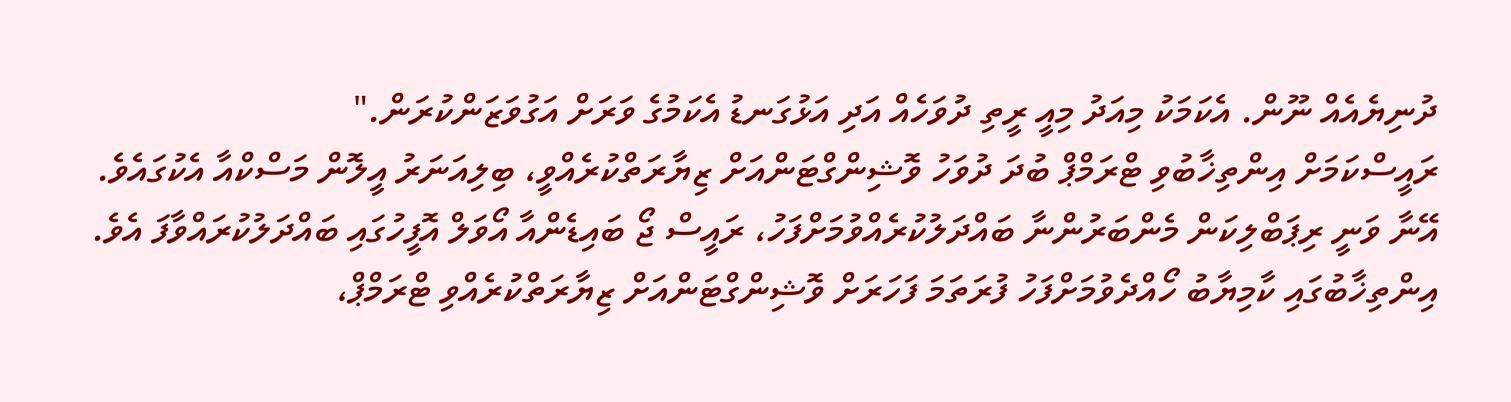ދުނިޔެއެއް ނޫން. އެކަމަކު މިއަދު މިއީ ރީތި ދުވަހެއް އަދި އަޅުގަނޑު އެކަމުގެ ވަރަށް އަގުވަޒަންކުރަން."
ރައީސްކަމަށް އިންތިޚާބުވި ޓްރަމްޕް ބުދަ ދުވަހު ވޮޝިންގްޓަންއަށް ޒިޔާރަތްކުރެއްވީ، ބިލިއަނަރު އީލޮން މަސްކްއާ އެކުގައެވެ. އޭނާ ވަނީ ރިޕަބްލިކަން މެންބަރުންނާ ބައްދަލުކުރެއްވުމަށްފަހު، ރައީސް ޖޯ ބައިޑެންއާ އޯވަލް އޮފީހުގައި ބައްދަލުކުރައްވާފަ އެވެ.
އިންތިޚާބުގައި ކާމިޔާބު ހޯއްދެވުމަށްފަހު ފުރަތަމަ ފަހަރަށް ވޮޝިންގްޓަންއަށް ޒިޔާރަތްކުރެއްވި ޓްރަމްޕް،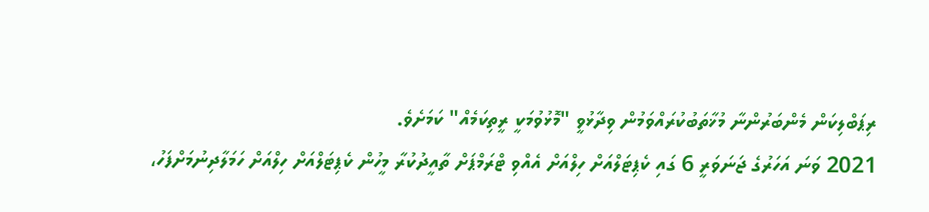ރިޕަބްލިކަން މެންބަރުންނާ މުޚާތަބުކުރައްވަމުން ވިދާޅުވީ "މޮޅުވުމަކީ ރީތިކަމެއް" ކަމަށެވެ.
2021 ވަނަ އަހަރުގެ ޖަނަވަރީ 6 ގައި ކެޕިޓަލްއަށް ހިލްއަށް އެއްވި ޓްރަމްޕަށް ތާއީދުކުރާ މީހުން ކެޕިޓަލްއަށް ހިލްއަށް ހަމަލާދިނުމަށްފަހު،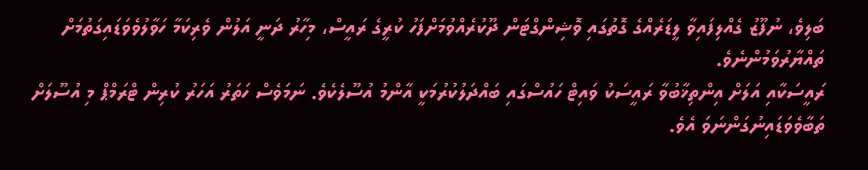ބަލިވެ، ނުފޫޒު ގެއްލިފައިވާ ލީޑަރެއްގެ ގޮތުގައި ވޮޝިންގްޓަން ދޫކުރެއްވުމަށްފަހު ކުރީގެ ރައީސް، މިހާރު ދަނީ އަލުން ވެރިކަމާ ހަވާލުވެވަޑައިގަތުމަށް ތައްޔާރުވަމުންނެވެ.
ރައީސަކާއި އަލަށް އިންތިޚާބުވާ ރައީސަކު ވައިޓް ހައުސްގައި ބައްދަލުކުރުމަކީ އާންމު އުސޫލެކެވެ. ނަމަވެސް ހަތަރު އަހަރު ކުރިން ޓްރަމްޕް މި އުސޫލަށް ތަބާވެވަޑައިނުގަންނަވަ އެވެ.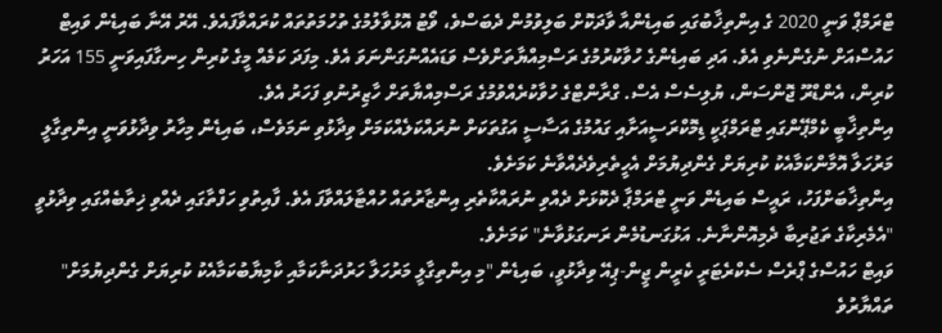ޓްރަމްޕް ވަނީ 2020 ގެ އިންތިޚާބުގައި ބައިޑެންއާ ވާދަކޮށް ބަލިވުމުން ދެބަސްވެ، ވޯޓު އޮޅުވާލުމުގެ ތުހުމަތުތައް ކުރައްވާފައެވެ. އޭރު އޭނާ ބައިޑެން ވައިޓް ހައުސްއަށް ނުގެންނެވި އެވެ. އަދި ބައިޑެންގެ ހުވާކުރުމުގެ ރަސްމިއްޔާތަށްވެސް ވަޑައެއްނުގަންނަވަ އެވެ. މިފަދަ ކަމެއް މީގެ ކުރިން ހިނގާފައިވަނީ 155 އަހަރު ކުރިން، އެންޑްރޫ ޖޮންސަން، ޔުލިސެސް އެސް. ގްރާންޓްގެ ހުވާކުރެއްވުމުގެ ރަސްމިއްޔާތަށް ހާޒިރުނުވި ފަހަރު އެވެ.
އިންތިޚާބީ ކެމްޕޭންގައި ޓްރަމްޕަކީ ޑިމޮކްރަސީއަށާއި ގައުމުގެ އަސާސީ އަގުތަކަށް ނުރައްކަލެއްކަމަށް ވިދާޅުވި ނަމަވެސް، ބައިޑެން މިހާރު ވިދާޅުވަނީ އިންތިގާލީ މަރުހަލާ އޮމާންކަމާއެކު ކުރިޔަށް ގެންދިޔުމަށް އެހީތެރިވެދެއްވާނެ ކަމަށެވެ.
އިންތިޚާބަށްފަހު، ރައީސް ބައިޑެން ވަނީ ޓްރަމްޕާ ދެކޮޅަށް ދެއްވި ނުރައްކާތެރި އިންޒާރުތައް ހުއްޓާލައްވާފަ އެވެ. ފާއިތުވި ހަފްތާގައި ދެއްވި ޚިތާބެއްގައި ވިދާޅުވީ "އެމެރިކާގެ ތަޖުރިބާ ދެމިއޮންނާނެ. އަޅުގަނޑުމެން ރަނގަޅުވާނެ" ކަމަށެވެ.
ވައިޓް ހައުސްގެ ޕްރެސް ސެކްރެޓަރީ ކެރީން ޖީން-ޕިއޭ ވިދާޅުވީ، ބައިޑެން "މި އިންތިގާލީ މަރުހަލާ ހަރުދަނާކަމާއި ކާމިޔާބުކަމާއެކު ކުރިޔަށް ގެންދިޔުމަށް" ތައްޔާރުވެ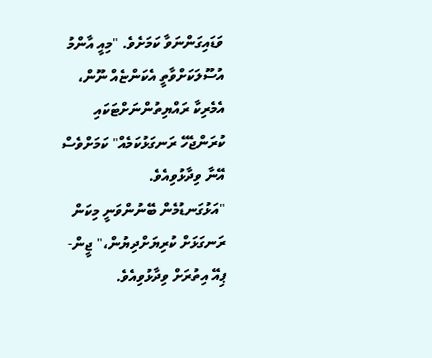ވަޑައިގަންނަވާ ކަމަށެވެ. "މިއީ އާންމު އުސޫލަކަށްވާތީ އެކަންޏެއް ނޫން، އެމެރިކާ ރައްޔިތުންނަށްޓަކައި ކުރަންޖެހޭ ރަނގަޅުކަމެއް" ކަމަށްވެސް އޭނާ ވިދާޅުވިއެވެ.
"އަޅުގަނޑުމެން ބޭނުންވަނީ މިކަން ރަނގަޅަށް ކުރިޔަށްދިޔުން،" ޖީން-ޕިއޭ އިތުރަށް ވިދާޅުވިއެވެ.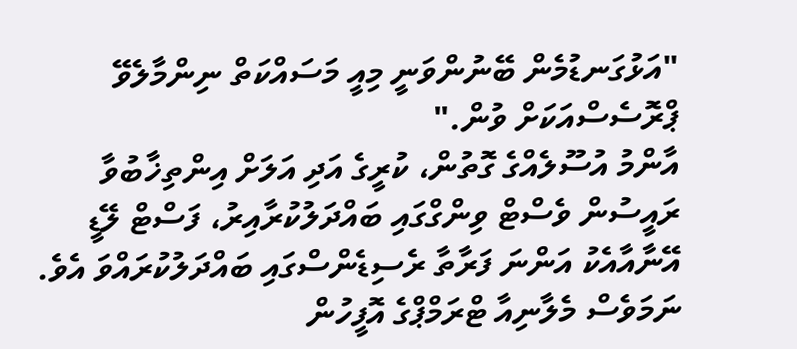"އަޅުގަނޑުމެން ބޭނުންވަނީ މިއީ މަސައްކަތް ނިންމާލެވޭ ޕްރޮސެސްއަކަށް ވުން."
އާންމު އުސޫލެއްގެ ގޮތުން، ކުރީގެ އަދި އަލަށް އިންތިޚާބުވާ ރައީސުން ވެސްޓް ވިންގްގައި ބައްދަލުކުރާއިރު، ފަސްޓް ލޭޑީ އޭނާއާއެކު އަންނަ ފަރާތާ ރެސިޑެންސްގައި ބައްދަލުކުރައްވަ އެވެ. ނަމަވެސް މެލާނިއާ ޓްރަމްޕްގެ އޮފީހުން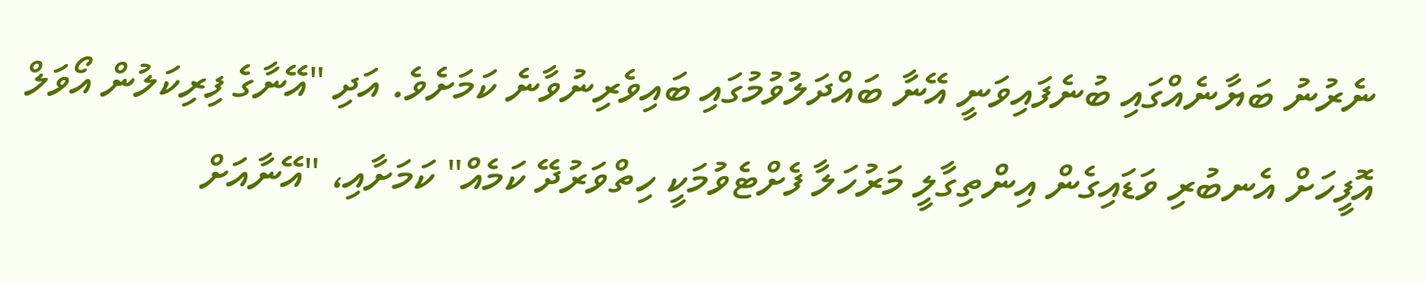ނެރުނު ބަޔާނެއްގައި ބުނެފައިވަނީ އޭނާ ބައްދަލުވުމުގައި ބައިވެރިނުވާނެ ކަމަށެވެ. އަދި "އޭނާގެ ފިރިކަލުން އޯވަލް އޮފީހަށް އެނބުރި ވަޑައިގެން އިންތިގާލީ މަރުހަލާ ފެށްޓެވުމަކީ ހިތްވަރުދޭ ކަމެއް" ކަމަށާއި، "އޭނާއަށް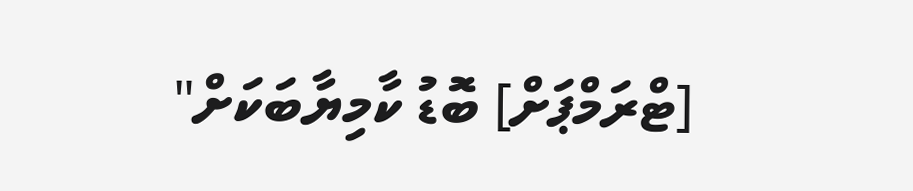[ޓްރަމްޕަށް] ބޮޑު ކާމިޔާބަކަށް"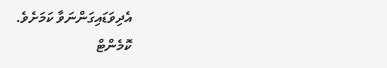އެދިވަޑައިގަންނަވާ ކަމަށެވެ.
ކޮމެންޓް